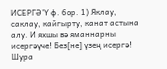ИСЕРГӘ’Ү ф. бор. 1) Яклау, саклау, кайгырту, канат астына алу. И яхшы вә яманнарны исергәүче! Без[не] үзең исергә! Шура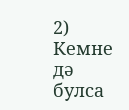2) Кемне дә булса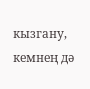кызгану, кемнең дә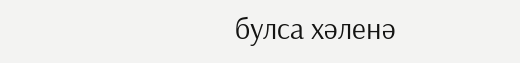булса хәленә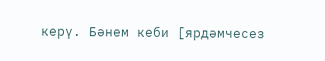керү. Бәнем кеби [ярдәмчесез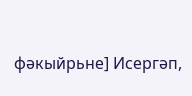фәкыйрьне] Исергәп,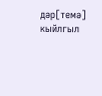дәр[темә] кыйлгыл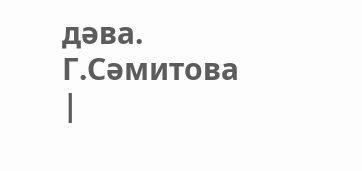дәва. Г.Сәмитова |